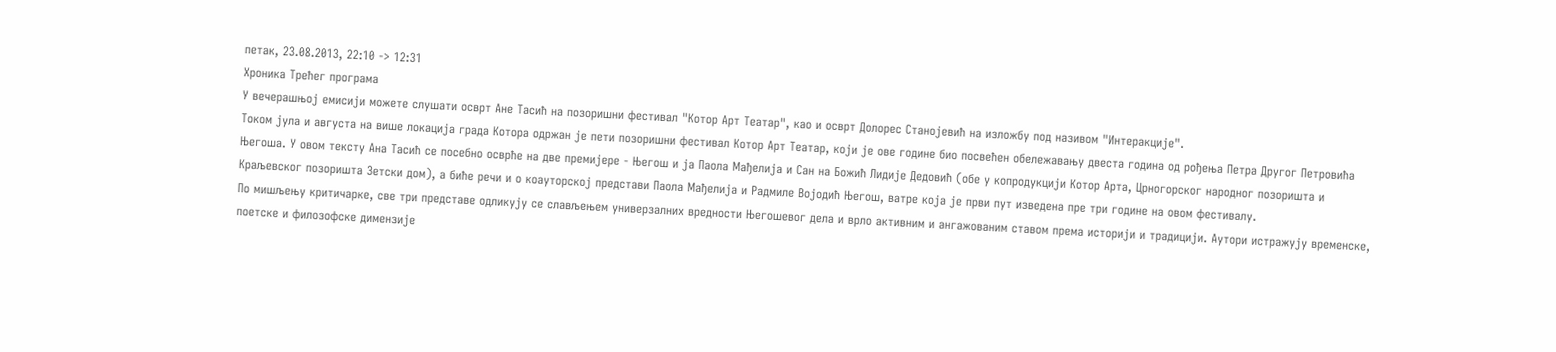петак, 23.08.2013, 22:10 -> 12:31
Хроника Трећег програма
У вечерашњој емисији можете слушати осврт Ане Тасић на позоришни фестивал "Котор Арт Театар", као и осврт Долорес Станојевић на изложбу под називом "Интеракције".
Током јула и августа на више локација града Котора одржан је пети позоришни фестивал Котор Арт Театар, који је ове године био посвећен обележавању двеста година од рођења Петра Другог Петровића Његоша. У овом тексту Ана Тасић се посебно осврће на две премијере - Његош и ја Паола Мађелија и Сан на Божић Лидије Дедовић (обе у копродукцији Котор Арта, Црногорског народног позоришта и Краљевског позоришта Зетски дом), а биће речи и о коауторској предстaви Паола Мађелија и Радмиле Војодић Његош, ватре која је први пут изведена пре три године на овом фестивалу.
По мишљењу критичарке, све три представе одликују се слављењем универзалних вредности Његошевог дела и врло активним и ангажованим ставом према историји и традицији. Аутори истражују временске, поетске и филозофске димензије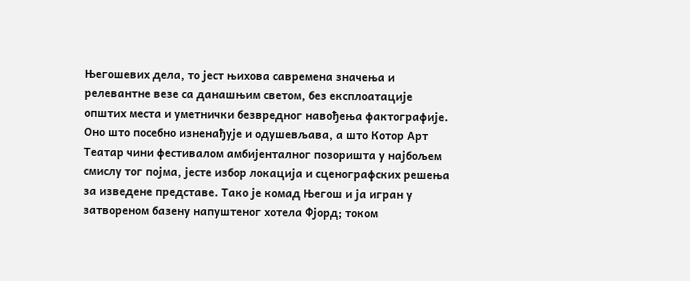Његошевих дела, то јест њихова савремена значења и релевантне везе са данашњим светом, без експлоатације општих места и уметнички безвредног навођења фактографије.
Оно што посебно изненађује и одушевљава, а што Котор Арт Театар чини фестивалом амбијенталног позоришта у најбољем смислу тог појма, јесте избор локација и сценографских решења за изведене представе. Тако је комад Његош и ја игран у затвореном базену напуштеног хотела Фјорд; током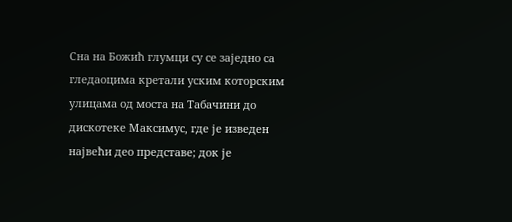Сна на Божић глумци су се заједно са гледаоцима кретали уским которским улицама од моста на Табачини до дискотеке Максимус, где је изведен највећи део представе; док је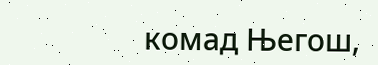комад Његош,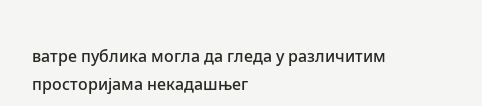ватре публика могла да гледа у различитим просторијама некадашњег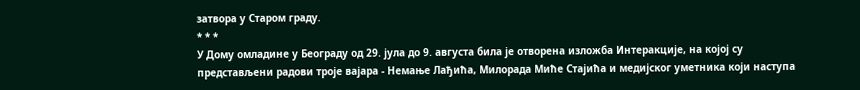затвора у Старом граду.
* * *
У Дому омладине у Београду од 29. јула до 9. августа била је отворена изложба Интеракције, на којој су представљени радови троје вајара - Немање Лађића, Милорада Миће Стајића и медијског уметника који наступа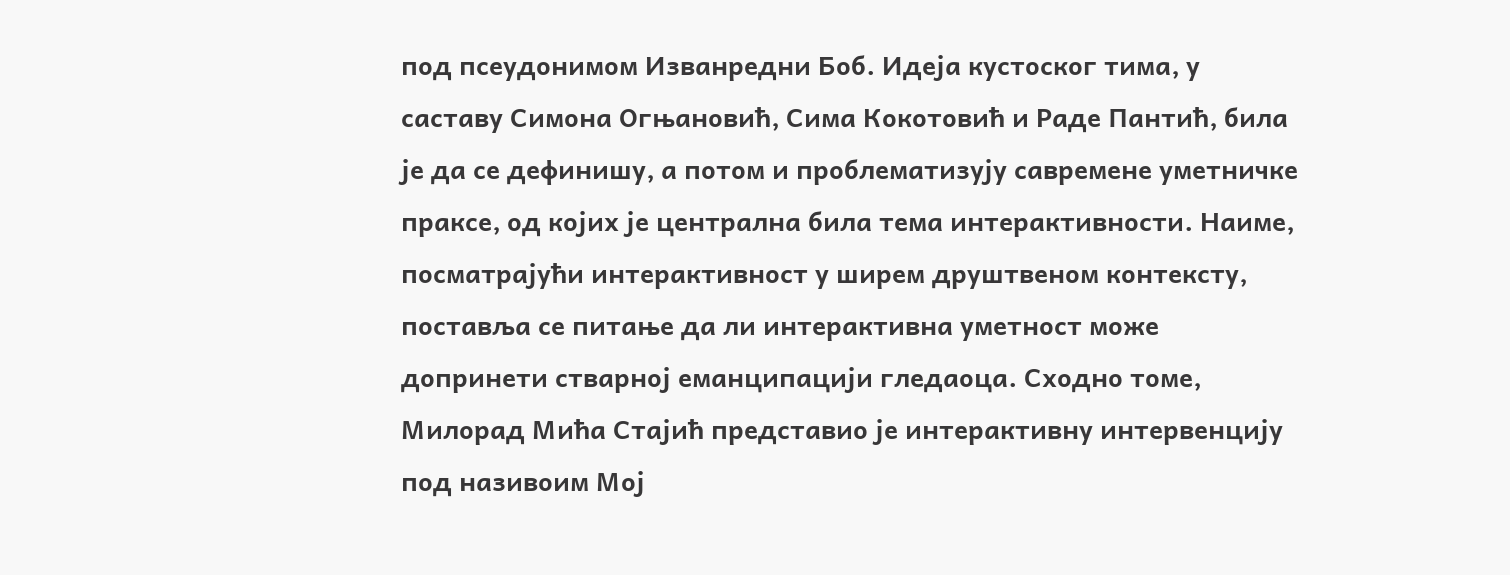под псеудонимом Изванредни Боб. Идеја кустоског тима, у саставу Симона Огњановић, Сима Кокотовић и Раде Пантић, била је да се дефинишу, а потом и проблематизују савремене уметничке праксе, од којих је централна била тема интерактивности. Наиме, посматрајући интерактивност у ширем друштвеном контексту, поставља се питање да ли интерактивна уметност може допринети стварној еманципацији гледаоца. Сходно томе, Милорад Мића Стајић представио је интерактивну интервенцију под називоим Мој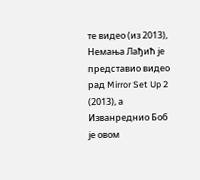те видео (из 2013), Немања Лађић је представио видео рад Mirror Set Up 2 (2013), а Изванреднио Боб је овом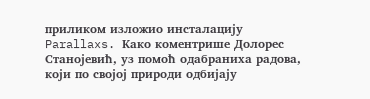приликом изложио инсталацију Parallaxs. Kако коментрише Долорес Станојевић, уз помоћ одабраниха радова, који по својој природи одбијају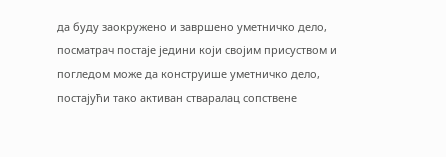да буду заокружено и завршено уметничко дело, посматрач постаје једини који својим присуством и погледом може да конструише уметничко дело, постајући тако активан стваралац сопствене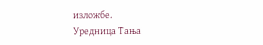изложбе.
Уредница Тања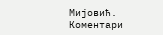Мијовић.
Коментари